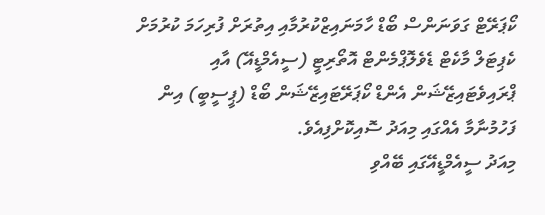ކޯޕަރޭޓް ގަވަނަންސް ބޯޑް ހާމަނައިޒްކުރުމާއި އިތުރަށް ފުރިހަމަ ކުރުމަށް ކެޕިޓަލް މާކެޓް ޑެވެލޮޕްމެންޓް އޮތޯރިޓީ (ސީއެމްޑީއޭ) އާއި ޕްރައިވެޓައިޒޭޝަން އެންޑް ކޯޕަރޭޓައިޒޭޝަން ބޯޑް (ޕީސީބީ) އިން ފަހުމުނާމާ އެއްގައި މިއަދު ސޮއިކޮށްފިއެވެ.
މިއަދު ސީއެމްޑީއޭގައި ބޭއްވި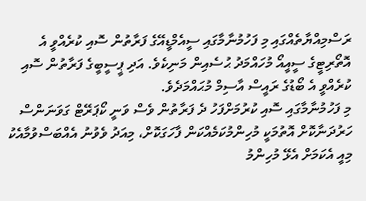ރަސްމިއްޔާތެއްގައި މި ފަހުމުނާމާގައި ސީއެމްޑީއޭގެ ފަރާތުން ސޮއި ކުރެއްވީ އެ އޮތޯރިޓީގެ ސީއީއޯ މުހައްމަދު ޙުސެއިން މަނިކެވެ. އަދި ޕީސީބީގެ ފަރާތުން ސޮއި ކުރެއްވީ އެ ބޯޑުގެ ރައީސް އާސިމް މުޙައްމަދެވެ.
މި ފަހުމުނާމާގައި ސޮއި ކުރުމަށްފަހު ދެ ފަރާތުން ވެސް ވަނީ ކޯޕަރޭޓް ގަވަނަންސް ހަރުދަނާކޮށް އޮތުމަކީ މުހިންމުކަމެއްކަން ފާހަގަކޮށް، މިއަދު ވެވުނު އެއްބަސްވުމާއެކު މިއީ އެކަމަށް އެޅޭ މުހިންމު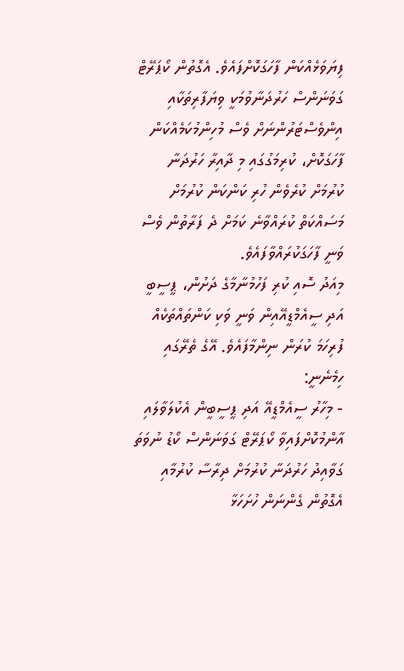ފިޔަވަޅެއްކަން ފާހަގަކޮށްފައެވެ. އެގޮތުން ކޯޕަރޭޓް ގަވަނަންސް ހަރުދަނާވުމަކީ ވިޔަފާރިތަކާއި އިންވެސްޓަރުންނަށް ވެސް މުހިންމުކަމެއްކަން ފާހަގަކޮށް، ކުރިމަގުގައި މި ދާއިރާ ހަރުދަނާ ކުރުމަށް ކުރެވެން ހުރި ކަންކަން ކުރުމަށް މަސައްކަތް ކުރައްވާނެ ކަމަށް ދެ ފަރާތުން ވެސް ވަނީ ފާހަގަކުރައްވާފައެވެ.
މިއަދު ސޮއި ކުރި ފަހުމުނާމާގެ ދަށުން، ޕީސީބީ އަދި ސީއެމްޑީއޭއިން ވަނީ ވަކި ކަންތައްތަކެއް ފުރިހަމަ ކުރަން ނިންމާފައެވެ. އޭގެ ތެރޭގައި ހިމެނެނީ:
- މިހާރު ސީއެމްޑީއޭ އަދި ޕީސީބީން އެކުލަވާލައި އާންމުކޮށްފައިވާ ކޯޕަރޭޓް ގަވަނަންސް ކޯޑު ނުވަތަ ގަވާއިދު ހަރުދަނާ ކުރުމަށް ދިރާސާ ކުރުމާއި އެގޮތުން ގެންނަން ހުށަހަޅާ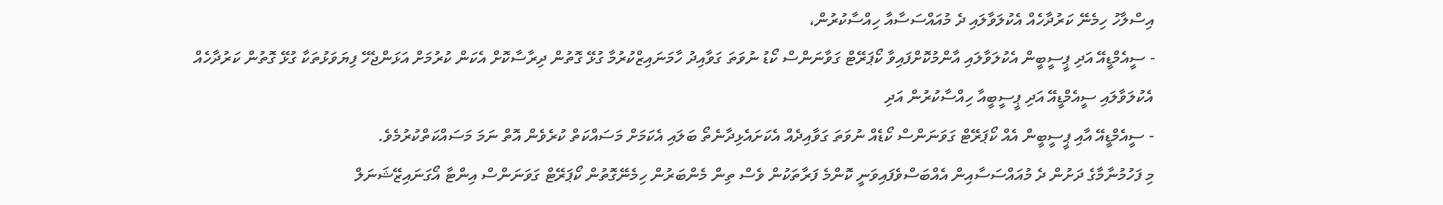އިސްލާހު ހިމެނޭ ކަރުދާހެއް އެކުލަވާލައި ދެ މުއައްސަސާއާ ހިއްސާކުރުން،
- ސީއެމްޑީއޭ އަދި ޕީސީބީން އެކުލަވާލައި އާންމުކޮށްފައިވާ ކޯޕަރޭޓް ގަވާނަންސް ކޯޑު ނުވަތަ ގަވާއިދު ހާމަނައިޒްކުރުމާ ގުޅޭ ގޮތުން ދިރާސާކޮށް އެކަން ކުރުމަށް އަޅަންޖެހޭ ފިޔަވަޅުތަކާ ގުޅޭ ގޮތުން ކަރުދާހެއް އެކުލަވާލައި ސީއެމްޑީއޭ އަދި ޕީސީބީއާ ހިއްސާކުރުން އަދި
- ސީއެމްޑީއޭ އާއި ޕީސީބީން އެއް ކޯޕަރޭޓް ގަވަނަންސް ކޯޑެއް ނުވަތަ ގަވާއިދެއް އެކަށައެޅިދާނެތޯ ބަލައި އެކަމަށް މަސައްކަތް ކުރެވެން އޮތް ނަމަ މަސައްކަތްކުރުމެވެ.
މި ފަހުމުނާމާގެ ދަށުން ދެ މުއައްސަސާއިން އެއްބަސްވެފައިވަނީ ކޮންމެ ފަރާތަކުން ވެސް ތިން މެންބަރުން ހިމެނޭގޮތުން ކޯޕަރޭޓް ގަވަނަންސް އިންޓާ އޯގަނައިޒޭޝަނަލް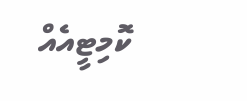ކޮމިޓީއެއް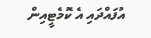އުފައްދައި އެ ކޮމެޓީއިން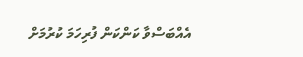އެއްބަސްވާ ކަންކަން ފުރިހަމަ ކުރުމަށް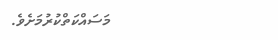މަސައްކަތްކުރުމަށެވެ.